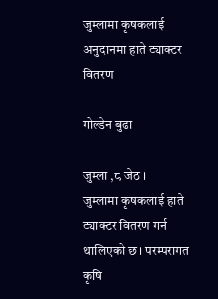जुम्लामा कृषकलाई अनुदानमा हाते ट्याक्टर वितरण

गोल्डेन बुढा

जुम्ला ,८ जेठ ।
जुम्लामा कृषकलाई हाते ट्याक्टर वितरण गर्न थालिएको छ। परम्परागत कृषि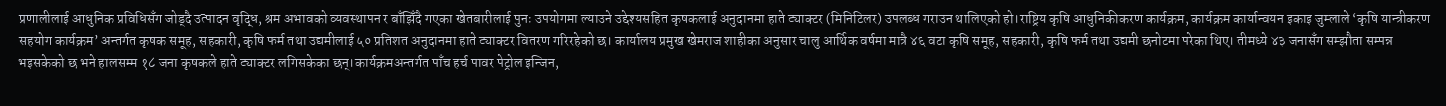प्रणालीलाई आधुनिक प्रविधिसँग जोड्दै उत्पादन वृद्धि, श्रम अभावको व्यवस्थापन र बाँझिँदै गएका खेतबारीलाई पुनः उपयोगमा ल्याउने उद्देश्यसहित कृषकलाई अनुदानमा हाते ट्याक्टर (मिनिटिलर) उपलब्ध गराउन थालिएको हो।राष्ट्रिय कृषि आधुनिकीकरण कार्यक्रम, कार्यक्रम कार्यान्वयन इकाइ जुम्लाले ‘कृषि यान्त्रीकरण सहयोग कार्यक्रम’ अन्तर्गत कृषक समूह, सहकारी, कृषि फर्म तथा उद्यमीलाई ५० प्रतिशत अनुदानमा हाते ट्याक्टर वितरण गरिरहेको छ। कार्यालय प्रमुख खेमराज शाहीका अनुसार चालु आर्थिक वर्षमा मात्रै ४६ वटा कृषि समूह, सहकारी, कृषि फर्म तथा उद्यमी छनोटमा परेका थिए। तीमध्ये ४३ जनासँग सम्झौता सम्पन्न भइसकेको छ भने हालसम्म १८ जना कृषकले हाते ट्याक्टर लगिसकेका छन्।कार्यक्रमअन्तर्गत पाँच हर्च पावर पेट्रोल इन्जिन,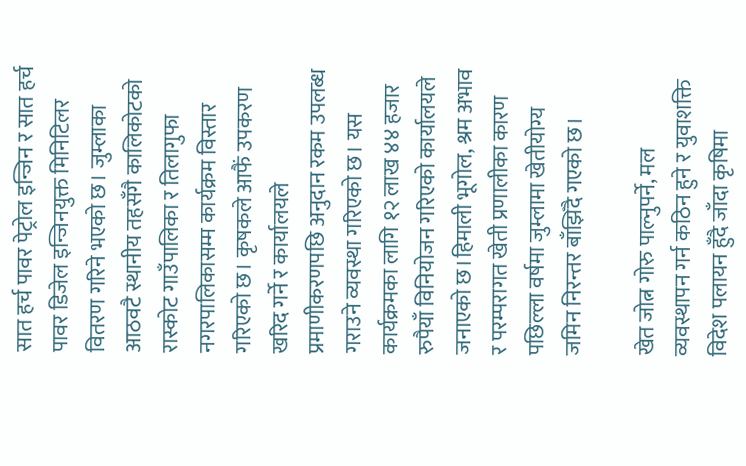सात हर्च पावर पेट्रोल इन्जिन र सात हर्च पावर डिजेल इन्जिनयुक्त मिनिटिलर वितरण गरिने भएको छ। जुम्लाका आठवटै स्थानीय तहसँगै कालिकोटको रास्कोट गाउँपालिका र तिलागुफा नगरपालिकासम्म कार्यक्रम विस्तार गरिएको छ। कृषकले आफैं उपकरण खरिद गर्ने र कार्यालयले प्रमाणीकरणपछि अनुदान रकम उपलब्ध गराउने व्यवस्था गरिएको छ। यस कार्यक्रमका लागि १२ लाख ४४ हजार रुपैयाँ विनियोजन गरिएको कार्यालयले जनाएको छ।हिमाली भूगोल, श्रम अभाव र परम्परागत खेती प्रणालीका कारण पछिल्ला वर्षमा जुम्लामा खेतीयोग्य जमिन निरन्तर बाँझिँदै गएको छ।

खेत जोत्न गोरु पाल्नुपर्ने, मल व्यवस्थापन गर्न कठिन हुने र युवाशक्ति विदेश पलायन हुँदै जाँदा कृषिमा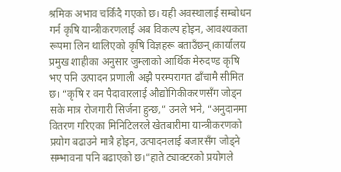श्रमिक अभाव चर्किंदै गएको छ। यही अवस्थालाई सम्बोधन गर्न कृषि यान्त्रीकरणलाई अब विकल्प होइन, आवश्यकता रूपमा लिन थालिएको कृषि विज्ञहरू बताउँछन्।कार्यालय प्रमुख शाहीका अनुसार जुम्लाको आर्थिक मेरुदण्ड कृषि भए पनि उत्पादन प्रणाली अझै परम्परागत ढाँचामै सीमित छ। “कृषि र वन पैदावारलाई औद्योगिकीकरणसँग जोड्न सके मात्र रोजगारी सिर्जना हुन्छ,” उनले भने, “अनुदानमा वितरण गरिएका मिनिटिलरले खेतबारीमा यान्त्रीकरणको प्रयोग बढाउने मात्रै होइन, उत्पादनलाई बजारसँग जोड्ने सम्भावना पनि बढाएको छ।”हाते ट्याक्टरको प्रयोगले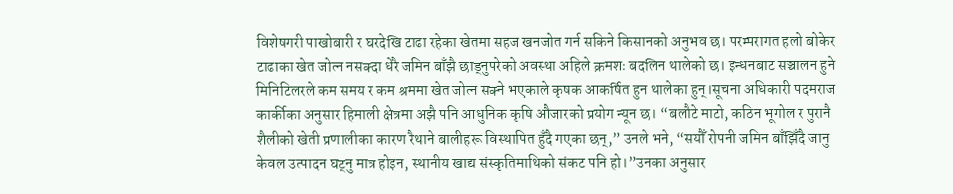विशेषगरी पाखोबारी र घरदेखि टाढा रहेका खेतमा सहज खनजोत गर्न सकिने किसानको अनुभव छ। परम्परागत हलो बोकेर टाढाका खेत जोत्न नसक्दा धेरै जमिन बाँझै छाड्नुपरेको अवस्था अहिले क्रमशः बदलिन थालेको छ। इन्धनबाट सञ्चालन हुने मिनिटिलरले कम समय र कम श्रममा खेत जोत्न सक्ने भएकाले कृषक आकर्षित हुन थालेका हुन्।सूचना अधिकारी पदमराज कार्कीका अनुसार हिमाली क्षेत्रमा अझै पनि आधुनिक कृषि औजारको प्रयोग न्यून छ। “बलौटे माटो, कठिन भूगोल र पुरानै शैलीको खेती प्रणालीका कारण रैथाने बालीहरू विस्थापित हुँदै गएका छन्,” उनले भने, “सयौँ रोपनी जमिन बाँझिँदै जानु केवल उत्पादन घट्नु मात्र होइन, स्थानीय खाद्य संस्कृतिमाथिको संकट पनि हो।”उनका अनुसार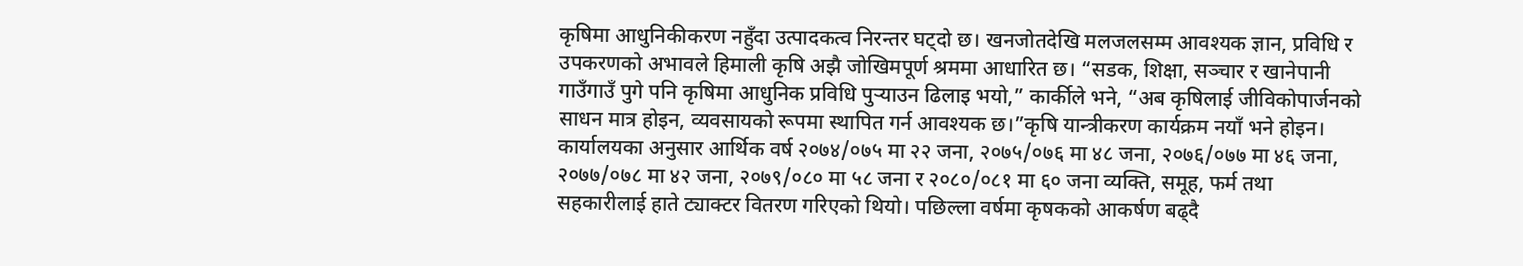कृषिमा आधुनिकीकरण नहुँदा उत्पादकत्व निरन्तर घट्दो छ। खनजोतदेखि मलजलसम्म आवश्यक ज्ञान, प्रविधि र उपकरणको अभावले हिमाली कृषि अझै जोखिमपूर्ण श्रममा आधारित छ। “सडक, शिक्षा, सञ्चार र खानेपानी गाउँगाउँ पुगे पनि कृषिमा आधुनिक प्रविधि पुर्‍याउन ढिलाइ भयो,” कार्कीले भने, “अब कृषिलाई जीविकोपार्जनको साधन मात्र होइन, व्यवसायको रूपमा स्थापित गर्न आवश्यक छ।”कृषि यान्त्रीकरण कार्यक्रम नयाँ भने होइन। कार्यालयका अनुसार आर्थिक वर्ष २०७४/०७५ मा २२ जना, २०७५/०७६ मा ४८ जना, २०७६/०७७ मा ४६ जना, २०७७/०७८ मा ४२ जना, २०७९/०८० मा ५८ जना र २०८०/०८१ मा ६० जना व्यक्ति, समूह, फर्म तथा सहकारीलाई हाते ट्याक्टर वितरण गरिएको थियो। पछिल्ला वर्षमा कृषकको आकर्षण बढ्दै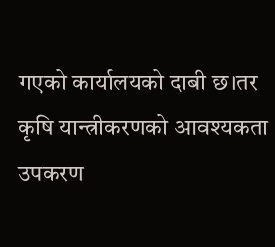गएको कार्यालयको दाबी छ।तर कृषि यान्त्रीकरणको आवश्यकता उपकरण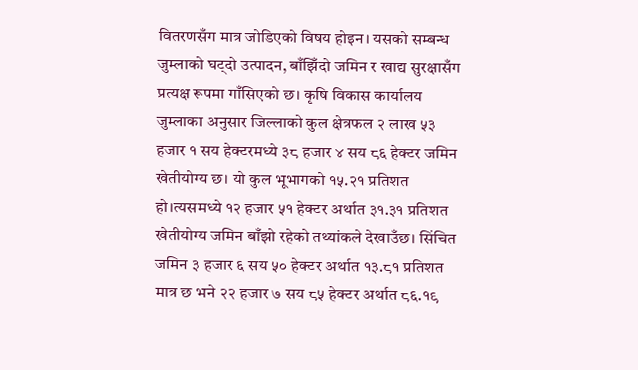वितरणसँग मात्र जोडिएको विषय होइन। यसको सम्बन्ध जुम्लाको घट्दो उत्पादन, बाँझिँदो जमिन र खाद्य सुरक्षासँग प्रत्यक्ष रूपमा गाँसिएको छ। कृषि विकास कार्यालय जुम्लाका अनुसार जिल्लाको कुल क्षेत्रफल २ लाख ५३ हजार १ सय हेक्टरमध्ये ३८ हजार ४ सय ८६ हेक्टर जमिन खेतीयोग्य छ। यो कुल भूभागको १५.२१ प्रतिशत हो।त्यसमध्ये १२ हजार ५१ हेक्टर अर्थात ३१.३१ प्रतिशत खेतीयोग्य जमिन बाँझो रहेको तथ्यांकले देखाउँछ। सिंचित जमिन ३ हजार ६ सय ५० हेक्टर अर्थात १३.८१ प्रतिशत मात्र छ भने २२ हजार ७ सय ८५ हेक्टर अर्थात ८६.१९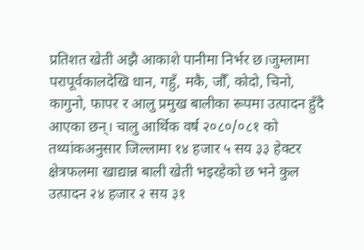प्रतिशत खेती अझै आकाशे पानीमा निर्भर छ।जुम्लामा परापूर्वकालदेखि धान, गहुँ, मकै, जौँ, कोदो, चिनो, कागुनो, फापर र आलु प्रमुख बालीका रूपमा उत्पादन हुँदै आएका छन्। चालु आर्थिक वर्ष २०८०/०८१ को तथ्यांकअनुसार जिल्लामा १४ हजार ५ सय ३३ हेक्टर क्षेत्रफलमा खाद्यान्न बाली खेती भइरहेको छ भने कुल उत्पादन २४ हजार २ सय ३१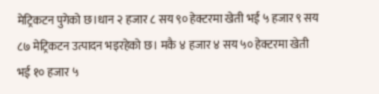मेट्रिकटन पुगेको छ।धान २ हजार ८ सय ९० हेक्टरमा खेती भई ५ हजार ९ सय ८७ मेट्रिकटन उत्पादन भइरहेको छ। मकै ४ हजार ४ सय ५० हेक्टरमा खेती भई १० हजार ५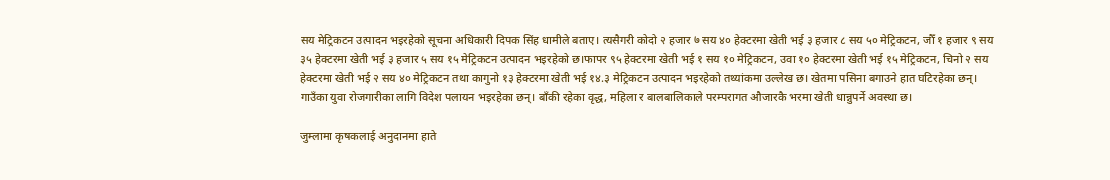सय मेट्रिकटन उत्पादन भइरहेको सूचना अधिकारी दिपक सिंह धामीले बताए। त्यसैगरी कोदो २ हजार ७ सय ४० हेक्टरमा खेती भई ३ हजार ८ सय ५० मेट्रिकटन, जौँ १ हजार ९ सय ३५ हेक्टरमा खेती भई ३ हजार ५ सय १५ मेट्रिकटन उत्पादन भइरहेको छ।फापर ९५ हेक्टरमा खेती भई १ सय १० मेट्रिकटन, उवा १० हेक्टरमा खेती भई १५ मेट्रिकटन, चिनो २ सय हेक्टरमा खेती भई २ सय ४० मेट्रिकटन तथा कागुनो १३ हेक्टरमा खेती भई १४.३ मेट्रिकटन उत्पादन भइरहेको तथ्यांकमा उल्लेख छ। खेतमा पसिना बगाउने हात घटिरहेका छन्। गाउँका युवा रोजगारीका लागि विदेश पलायन भइरहेका छन्। बाँकी रहेका वृद्ध, महिला र बालबालिकाले परम्परागत औजारकै भरमा खेती धान्नुपर्ने अवस्था छ।

जुम्लामा कृषकलाई अनुदानमा हाते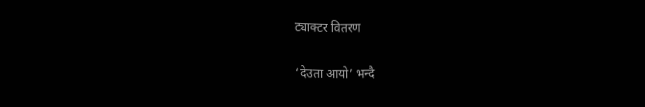ट्याक्टर वितरण

‘देउता आयो’ भन्दै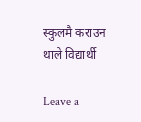स्कुलमै कराउन थाले विद्यार्थी

Leave a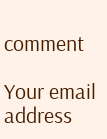comment

Your email address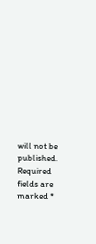will not be published. Required fields are marked *